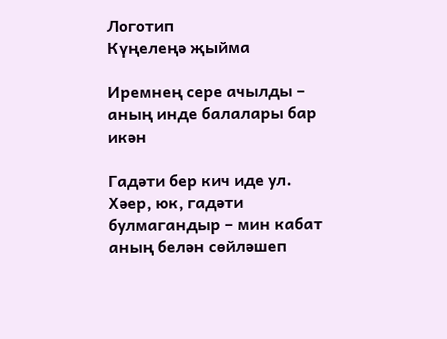Логотип
Күңелеңә җыйма

Иремнең сере ачылды – аның инде балалары бар икән

Гадәти бер кич иде ул. Хәер, юк, гадәти булмагандыр – мин кабат аның белән сөйләшеп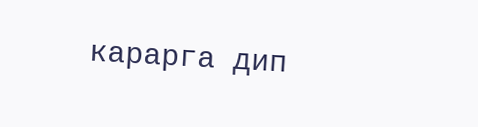карарга дип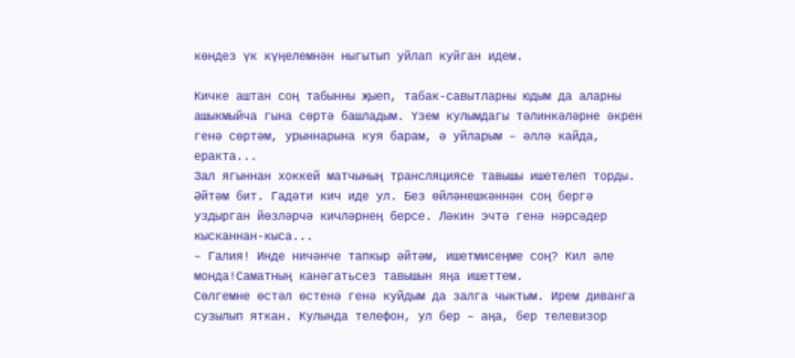көндез үк күңелемнән ныгытып уйлап куйган идем.

Кичке аштан соң табынны җыеп, табак-савытларны юдым да аларны ашыкмыйча гына сөртә башладым. Үзем кулымдагы тәлинкәләрне әкрен генә сөртәм, урыннарына куя барам, ә уйларым – әллә кайда, еракта...
Зал ягыннан хоккей матчының трансляциясе тавышы ишетелеп торды. Әйтәм бит. Гадәти кич иде ул. Без өйләнешкәннән соң бергә уздырган йөзләрчә кичләрнең берсе. Ләкин эчтә генә нәрсәдер кысканнан-кыса...
– Галия! Инде ничәнче тапкыр әйтәм, ишетмисеңме соң? Кил әле монда!Саматның канәгатьсез тавышын яңа ишеттем.
Сөлгемне өстәл өстенә генә куйдым да залга чыктым. Ирем диванга сузылып яткан. Кулында телефон, ул бер – аңа, бер телевизор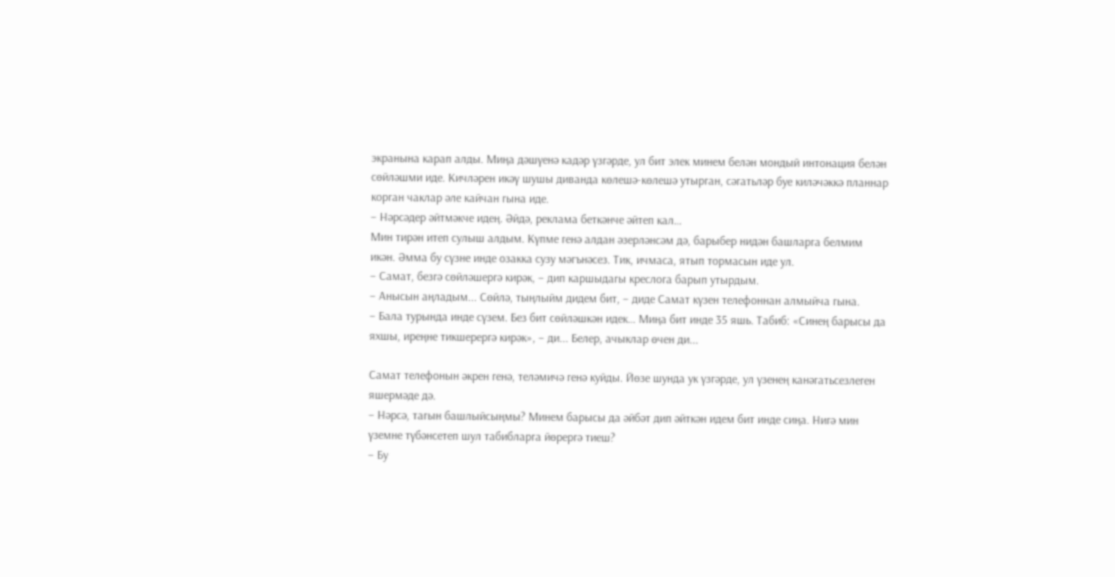экранына карап алды. Миңа дәшүенә кадәр үзгәрде, ул бит элек минем белән мондый интонация белән сөйләшми иде. Кичләрен икәү шушы диванда көлешә-көлешә утырган, сәгатьләр буе киләчәккә планнар корган чаклар әле кайчан гына иде.
– Нәрсәдер әйтмәкче идең. Әйдә, реклама беткәнче әйтеп кал…
Мин тирән итеп сулыш алдым. Күпме генә алдан әзерләнсәм дә, барыбер нидән башларга белмим икән. Әмма бу сүзне инде озакка сузу мәгънәсез. Тик, ичмаса, ятып тормасын иде ул.
– Самат, безгә сөйләшергә кирәк, – дип каршыдагы креслога барып утырдым.
– Анысын аңладым... Сөйлә, тыңлыйм дидем бит, – диде Самат күзен телефоннан алмыйча гына.
– Бала турында инде сүзем. Без бит сөйләшкән идек… Миңа бит инде 35 яшь. Табиб: «Синең барысы да яхшы, иреңне тикшерергә кирәк», – ди... Белер, ачыклар өчен ди...

Самат телефонын әкрен генә, теләмичә генә куйды. Йөзе шунда ук үзгәрде, ул үзенең канәгатьсезлеген яшермәде дә.
– Нәрсә, тагын башлыйсыңмы? Минем барысы да әйбәт дип әйткән идем бит инде сиңа. Нигә мин үземне түбәнсетеп шул табибларга йөрергә тиеш?
– Бу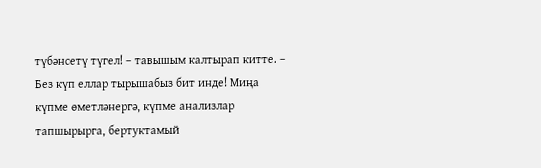түбәнсетү түгел! – тавышым калтырап китте. – Без күп еллар тырышабыз бит инде! Миңа күпме өметләнергә, күпме анализлар тапшырырга, бертуктамый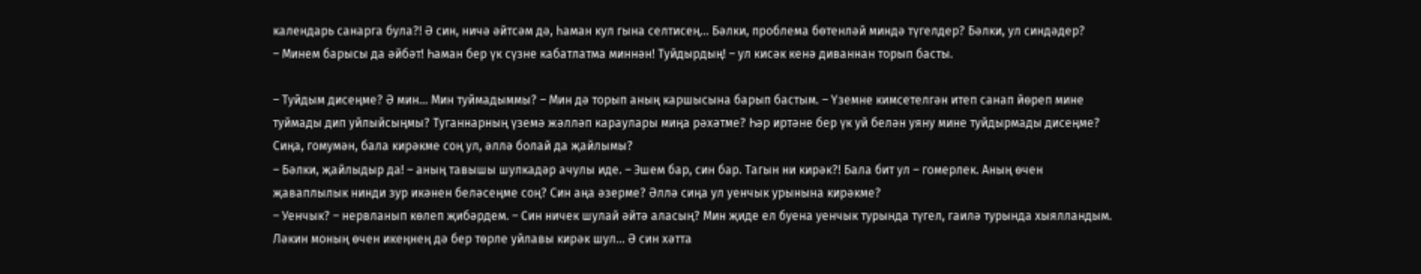календарь санарга була?! Ә син, ничә әйтсәм дә, һаман кул гына селтисең... Бәлки, проблема бөтенләй миндә түгелдер? Бәлки, ул синдәдер?
– Минем барысы да әйбәт! Һаман бер үк сүзне кабатлатма миннән! Туйдырдың! – ул кисәк кенә диваннан торып басты.

– Туйдым дисеңме? Ә мин... Мин туймадыммы? – Мин дә торып аның каршысына барып бастым. – Үземне кимсетелгән итеп санап йөреп мине туймады дип уйлыйсыңмы? Туганнарның үземә жәлләп караулары миңа рәхәтме? Һәр иртәне бер үк уй белән уяну мине туйдырмады дисеңме? Сиңа, гомумән, бала кирәкме соң ул, әллә болай да җайлымы?
– Бәлки, җайлыдыр да! – аның тавышы шулкадәр ачулы иде. – Эшем бар, син бар. Тагын ни кирәк?! Бала бит ул – гомерлек. Аның өчен җаваплылык нинди зур икәнен беләсеңме соң? Син аңа әзерме? Әллә сиңа ул уенчык урынына кирәкме?
– Уенчык? – нервланып көлеп җибәрдем. – Син ничек шулай әйтә аласың? Мин җиде ел буена уенчык турында түгел, гаилә турында хыялландым. Ләкин моның өчен икеңнең дә бер төрле уйлавы кирәк шул... Ә син хәтта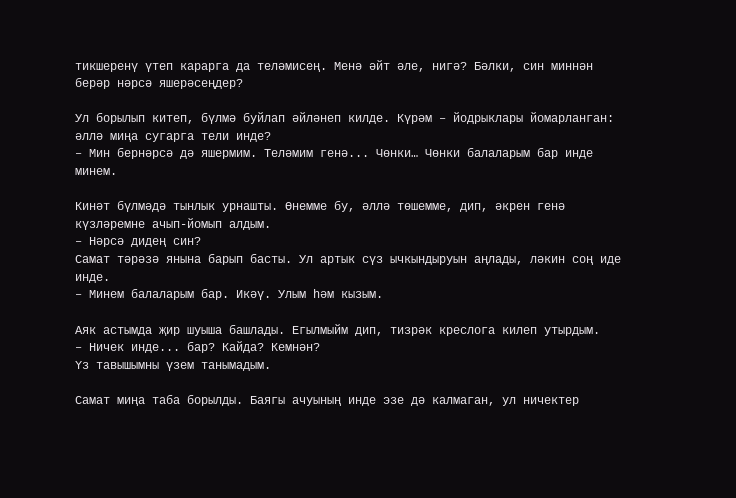тикшеренү үтеп карарга да теләмисең. Менә әйт әле, нигә? Бәлки, син миннән берәр нәрсә яшерәсеңдер?

Ул борылып китеп, бүлмә буйлап әйләнеп килде. Күрәм – йодрыклары йомарланган: әллә миңа сугарга тели инде?
– Мин бернәрсә дә яшермим. Теләмим генә... Чөнки… Чөнки балаларым бар инде минем.

Кинәт бүлмәдә тынлык урнашты. Өнемме бу, әллә төшемме, дип, әкрен генә күзләремне ачып-йомып алдым.
– Нәрсә дидең син?
Самат тәрәзә янына барып басты. Ул артык сүз ычкындыруын аңлады, ләкин соң иде инде.
– Минем балаларым бар. Икәү. Улым һәм кызым.

Аяк астымда җир шуыша башлады. Егылмыйм дип, тизрәк креслога килеп утырдым.
– Ничек инде... бар? Кайда? Кемнән?
Үз тавышымны үзем танымадым.

Самат миңа таба борылды. Баягы ачуының инде эзе дә калмаган, ул ничектер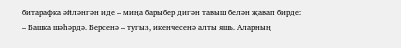битарафка әйләнгән иде – миңа барыбер дигән тавыш белән җавап бирде:
– Башка шәһәрдә. Берсенә – тугыз, икенчесенә алты яшь. Аларның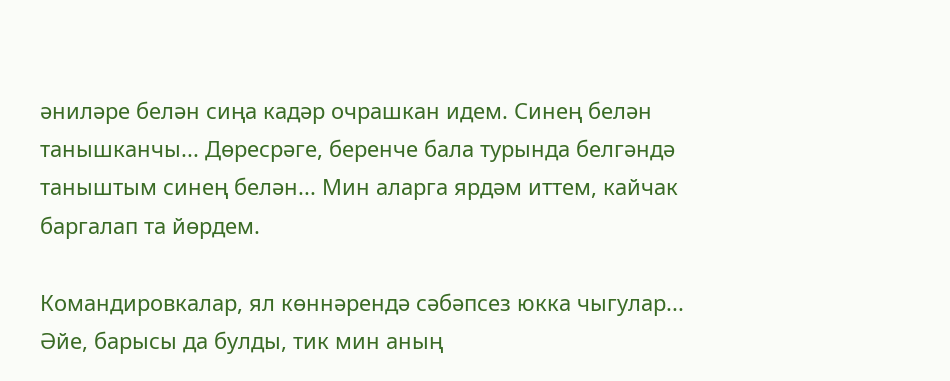әниләре белән сиңа кадәр очрашкан идем. Синең белән танышканчы... Дөресрәге, беренче бала турында белгәндә таныштым синең белән... Мин аларга ярдәм иттем, кайчак баргалап та йөрдем.

Командировкалар, ял көннәрендә сәбәпсез юкка чыгулар... Әйе, барысы да булды, тик мин аның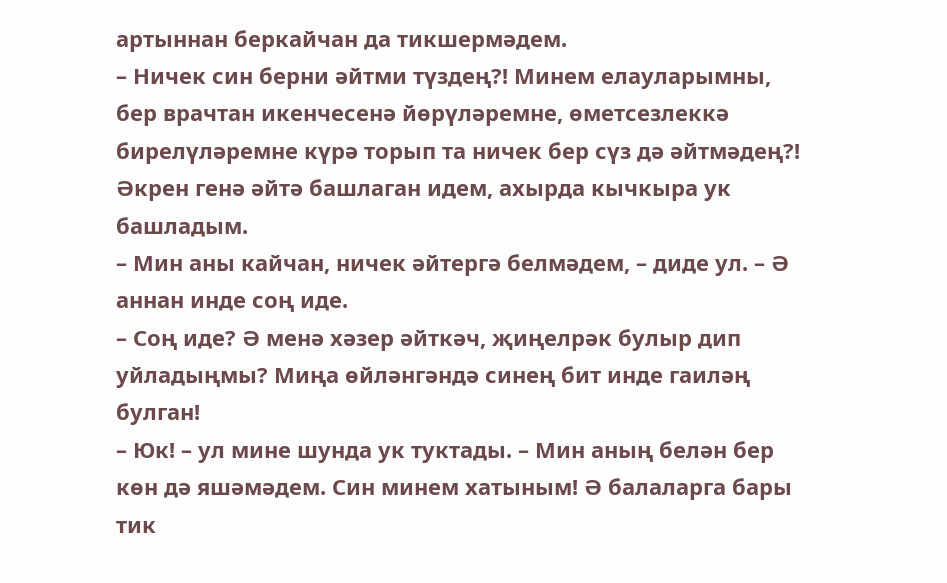артыннан беркайчан да тикшермәдем.
– Ничек син берни әйтми түздең?! Минем елауларымны, бер врачтан икенчесенә йөрүләремне, өметсезлеккә бирелүләремне күрә торып та ничек бер сүз дә әйтмәдең?!
Әкрен генә әйтә башлаган идем, ахырда кычкыра ук башладым.
– Мин аны кайчан, ничек әйтергә белмәдем, – диде ул. – Ә аннан инде соң иде.
– Соң иде? Ә менә хәзер әйткәч, җиңелрәк булыр дип уйладыңмы? Миңа өйләнгәндә синең бит инде гаиләң булган!
– Юк! – ул мине шунда ук туктады. – Мин аның белән бер көн дә яшәмәдем. Син минем хатыным! Ә балаларга бары тик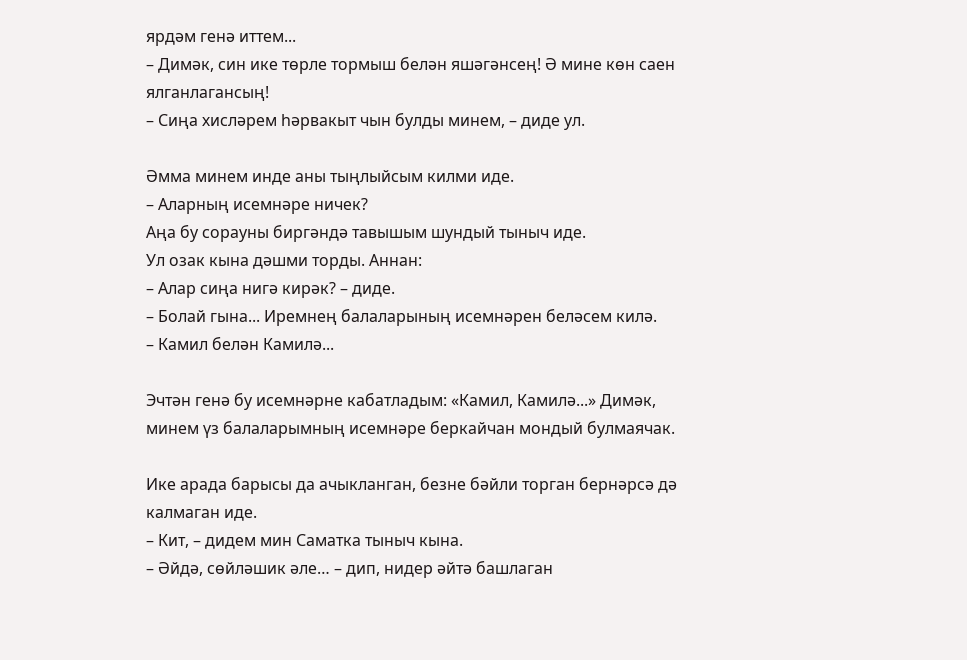ярдәм генә иттем...
– Димәк, син ике төрле тормыш белән яшәгәнсең! Ә мине көн саен ялганлагансың!
– Сиңа хисләрем һәрвакыт чын булды минем, – диде ул.

Әмма минем инде аны тыңлыйсым килми иде.
– Аларның исемнәре ничек?
Аңа бу сорауны биргәндә тавышым шундый тыныч иде.
Ул озак кына дәшми торды. Аннан:
– Алар сиңа нигә кирәк? – диде.
– Болай гына... Иремнең балаларының исемнәрен беләсем килә.
– Камил белән Камилә...

Эчтән генә бу исемнәрне кабатладым: «Камил, Камилә...» Димәк, минем үз балаларымның исемнәре беркайчан мондый булмаячак.

Ике арада барысы да ачыкланган, безне бәйли торган бернәрсә дә калмаган иде.
– Кит, – дидем мин Саматка тыныч кына.
– Әйдә, сөйләшик әле… – дип, нидер әйтә башлаган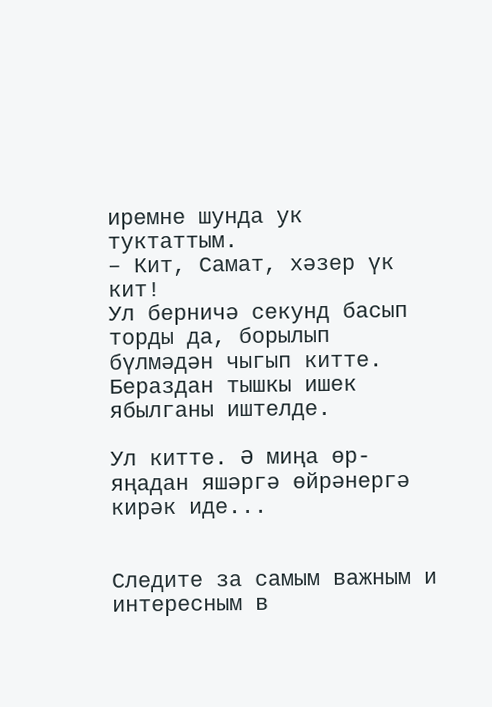иремне шунда ук туктаттым.
– Кит, Самат, хәзер үк кит!
Ул берничә секунд басып торды да, борылып бүлмәдән чыгып китте. Бераздан тышкы ишек ябылганы иштелде.

Ул китте. Ә миңа өр-яңадан яшәргә өйрәнергә кирәк иде...


Следите за самым важным и интересным в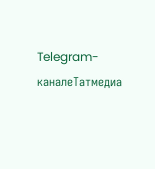Telegram-каналеТатмедиа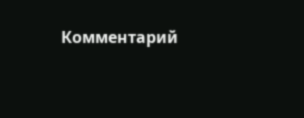Комментарий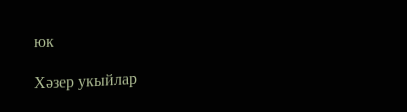юк

Хәзер укыйлар